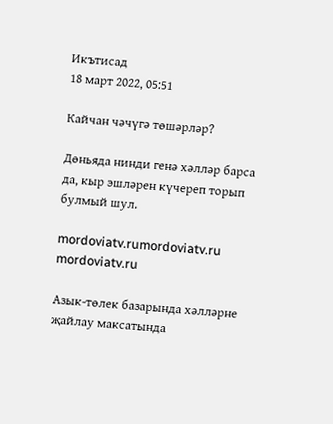Икътисад
18 март 2022, 05:51

Кайчан чәчүгә төшәрләр?

Дөньяда нинди генә хәлләр барса да, кыр эшләрен күчереп торып булмый шул.

mordoviatv.rumordoviatv.ru
mordoviatv.ru

Азык-төлек базарында хәлләрне җайлау максатында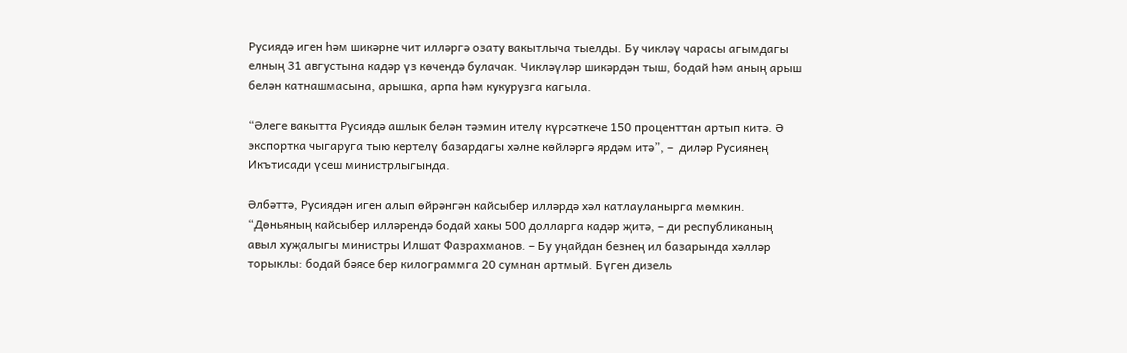Русиядә иген һәм шикәрне чит илләргә озату вакытлыча тыелды. Бу чикләү чарасы агымдагы елның 31 августына кадәр үз көчендә булачак. Чикләүләр шикәрдән тыш, бодай һәм аның арыш белән катнашмасына, арышка, арпа һәм кукурузга кагыла.

“Әлеге вакытта Русиядә ашлык белән тәэмин ителү күрсәткече 150 проценттан артып китә. Ә экспортка чыгаруга тыю кертелү базардагы хәлне көйләргә ярдәм итә”, –  диләр Русиянең Икътисади үсеш министрлыгында.

Әлбәттә, Русиядән иген алып өйрәнгән кайсыбер илләрдә хәл катлауланырга мөмкин. “Дөньяның кайсыбер илләрендә бодай хакы 500 долларга кадәр җитә, – ди республиканың авыл хуҗалыгы министры Илшат Фазрахманов. – Бу уңайдан безнең ил базарында хәлләр торыклы: бодай бәясе бер килограммга 20 сумнан артмый. Бүген дизель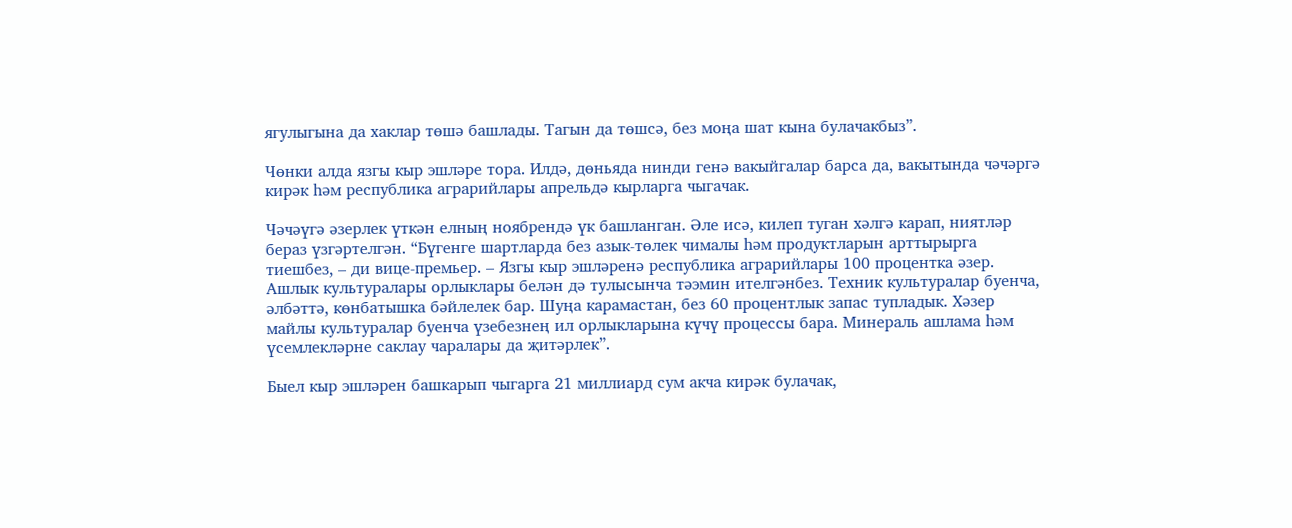ягулыгына да хаклар төшә башлады. Тагын да төшсә, без моңа шат кына булачакбыз”.

Чөнки алда язгы кыр эшләре тора. Илдә, дөньяда нинди генә вакыйгалар барса да, вакытында чәчәргә кирәк һәм республика аграрийлары апрельдә кырларга чыгачак.

Чәчәүгә әзерлек үткән елның ноябрендә үк башланган. Әле исә, килеп туган хәлгә карап, ниятләр бераз үзгәртелгән. “Бүгенге шартларда без азык-төлек чималы һәм продуктларын арттырырга тиешбез, – ди вице-премьер. – Язгы кыр эшләренә республика аграрийлары 100 процентка әзер. Ашлык культуралары орлыклары белән дә тулысынча тәэмин ителгәнбез. Техник культуралар буенча, әлбәттә, көнбатышка бәйлелек бар. Шуңа карамастан, без 60 процентлык запас тупладык. Хәзер майлы культуралар буенча үзебезнең ил орлыкларына күчү процессы бара. Минераль ашлама һәм үсемлекләрне саклау чаралары да җитәрлек”.

Быел кыр эшләрен башкарып чыгарга 21 миллиард сум акча кирәк булачак,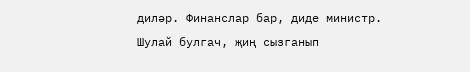диләр. Финанслар бар, диде министр. Шулай булгач, җиң сызганып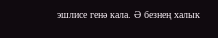эшлисе генә кала. Ә безнең халык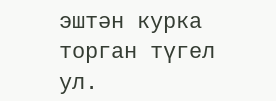эштән курка торган түгел ул.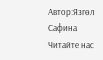Автор:Язгөл Сафина
Читайте нас